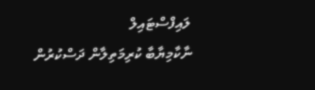ލައިފްސްޓައިލް
ނާކާމިޔާބާ ކުރިމަތިލާން ދަސްކުރުން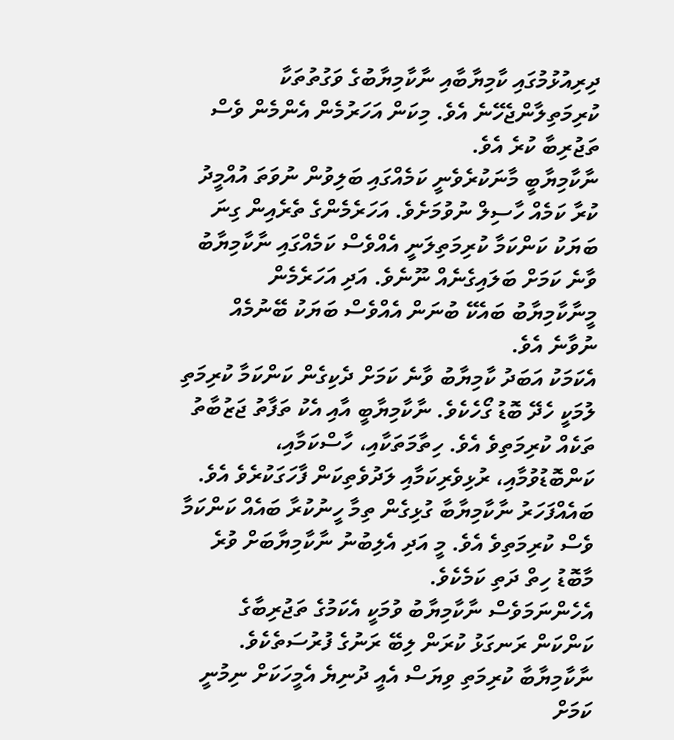ދިރިއުޅުމުގައި ކާމިޔާބާއި ނާކާމިޔާބުގެ ވަގުތުތަކާ ކުރިމަތިލާންޖެހޭނެ އެވެ. މިކަން އަހަރުމެން އެންމެން ވެސް ތަޖުރިބާ ކުރެ އެވެ.
ނާކާމިޔާބީ މާނަކުރެވެނީ ކަމެއްގައި ބަލިވުން ނުވަތަ އުއްމީދު ކުރާ ކަމެއް ހާސިލް ނުވުމަށެވެ. އަހަރެމެންގެ ތެރެއިން ގިނަ ބަޔަކު ކަންކަމާ ކުރިމަތިލަނީ އެއްވެސް ކަމެއްގައި ނާކާމިޔާބު ވާނެ ކަމަށް ބަލައިގެނެއް ނޫނެވެ. އަދި އަހަރެމެން މީނާކާމިޔާބު ބައެކޭ ބުނަން އެއްވެސް ބަޔަކު ބޭނުމެއް ނުވާނެ އެވެ.
އެކަމަކު އަބަދު ކާމިޔާބު ވާނެ ކަމަށް ދެކިގެން ކަންކަމާ ކުރިމަތި ލުމަކީ ހެދޭ ބޮޑު ގޯހެކެވެ. ނާކާމިޔާބީ އާއި އެކު ތަފާތު ޖަޒުބާތު ތަކެއް ކުރިމަތިވެ އެވެ. ހިތާމަތަކާއި، ހާސްކަމާއި، ކަންބޮޑުވުމާއި، ރުޅިވެރިކަމާއި ލަދުވެތިކަން ފާހަގަކުރެވެ އެވެ. ބައެއްފަހަރު ނާކާމިޔާބާ ގުޅިގެން ތިމާ ހީނުކުރާ ބައެއް ކަންކަމާ ވެސް ކުރިމަތިވެ އެވެ. މީ އަދި އެލިބުނު ނާކާމިޔާބަށް ވުރެ މާބޮޑު ހިތް ދަތި ކަމެކެވެ.
އެހެންނަމަވެސް ނާކާމިޔާބު ވުމަކީ އެކަމުގެ ތަޖުރިބާގެ ކަންކަން ރަނގަޅު ކުރަން ލިބޭ ރަނުގެ ފުރުސަތެކެވެ. ނާކާމިޔާބާ ކުރިމަތި ވިޔަސް އެއީ ދުނިޔެ އެމީހަކަށް ނިމުނީ ކަމަށް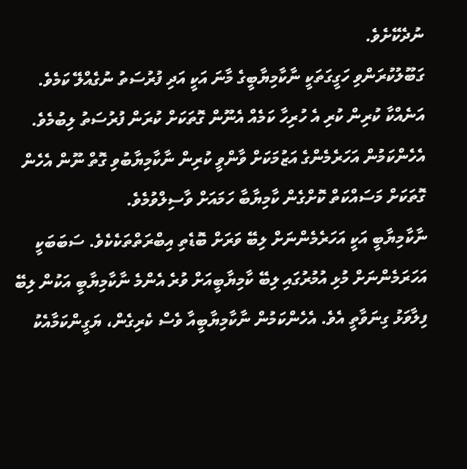ނުދެކޭށެވެ.
ގަބޫލުކުރަންވި ހަގީގަތަކީ ނާކާމިޔާބީގެ މާނަ އަކީ އަދި ފުރުސަތު ނުގެއްލޭ ކަމެވެ. އަނެއްކާ ކުރިން ކުރި އެ ހުރިހާ ކަމެއް އެނޫން ގޮތަކަށް ކުރަން ފުރުސަތު ލިބުމެވެ. އެހެންކަމުން އަހަރެމެންގެ އަޒުމަކަށް ވާންވީ ކުރިން ނާކާމިޔާބުވި ގޮތް ނޫން އެހެން ގޮތަކަށް މަސައްކަތް ކޮށްގެން ކާމިޔާބާ ހަމައަށް ވާސިލްވުމެވެ.
ނާކާމިޔާބީ އަކީ އަހަރެމެންނަށް ލިބޭ ވަރަށް ބޮޑެތި އިބްރަތްތަކެކެވެ. ސަބަބަކީ އަހަރަމެންނަށް މުޅި އުމުރުގައި ލިބޭ ކާމިޔާބީއަށް ވުރެ އެންމެ ނާކާމިޔާބީ އަކުން ލިބޭ ފިލާވަޅު ގިނަވާތީ އެވެ. އެހެންކަމުން ނާކާމިޔާބީއާ ވެސް ކެރިގެން، ޔަގީންކަމާއެކު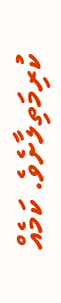ކުރިމަތިލާށެވެ. ކަމެއް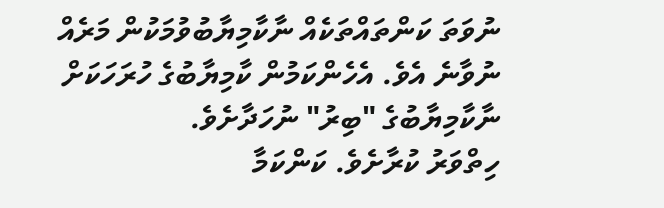ނުވަތަ ކަންތައްތަކެއް ނާކާމިޔާބުވުމަކުން މަރެއް ނުވާނެ އެވެ. އެހެންކަމުން ކާމިޔާބުގެ ހުރަހަކަށް ނާކާމިޔާބުގެ "ބިރު" ނުހަދާށެވެ.
ހިތްވަރު ކުރާށެވެ. ކަންކަމާ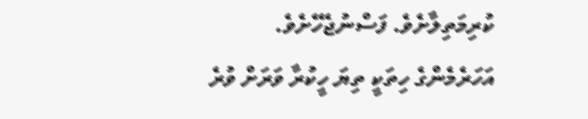ކުރިމަތިލާށެވެ. ފަސްނުޖެހޭށެވެ. އަހަރެމެންގެ ހިތަކީ ތިޔަ ހީކުރާ ވަރަށް ވުރެ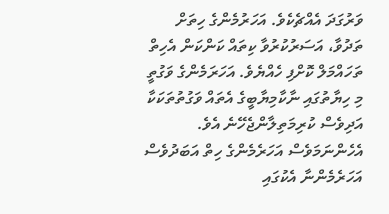ވަރުގަދަ އެއްޗެކެވެ. އަހަރުމެންގެ ހިތަށް ތަދުވާ، އަސަރުކުރުވާ ކިތައް ކަންކަން އެހިތް ތަހައްމަލް ކޮށްފި ހެއްޔެވެ. އަހަރަމެންގެ ވަގުތީ މި ހިޔާތުގައި ނާކާމިޔާބީގެ އެތައް ވަގުތުތަކަކާ އަދިވެސް ކުރިމަތިލާންޖެހޭނެ އެވެ. އެހެންނަމަވެސް އަހަރެމެންގެ ހިތް އަބަދުވެސް އަހަރެމެންނާ އެކުގައި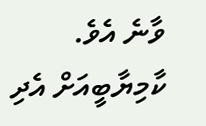ވާނެ އެވެ. ކާމިޔާބީއަށް އެދި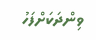ވިންދަކަށްފަހު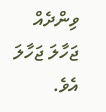ވިންދެއް ޖަހާލަ ޖަހާލަ އެވެ.